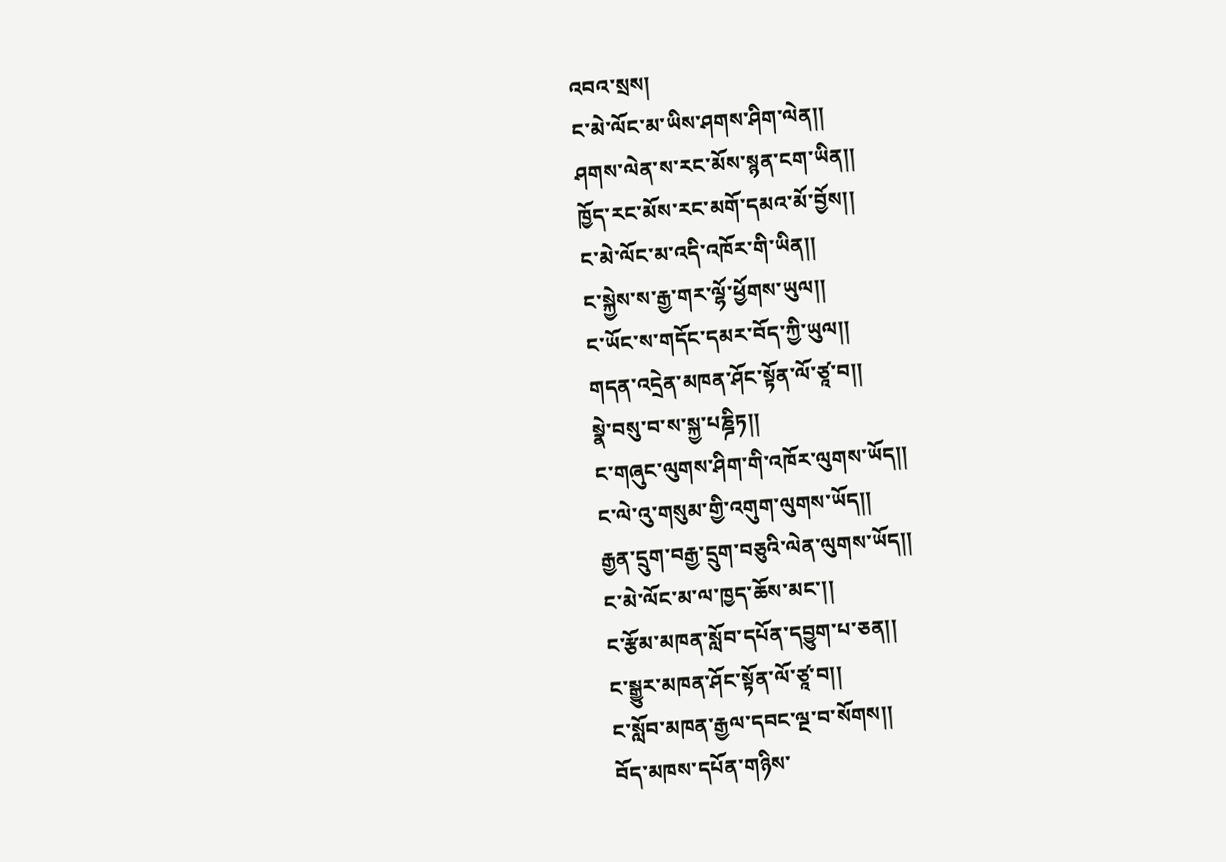འབའ་སྲས།
ང་མེ་ལོང་མ་ཡིས་ཤགས་ཤིག་ལེན།།
ཤགས་ལེན་ས་རང་མོས་སྙན་ངག་ཡིན།།
ཁྱོད་རང་མོས་རང་མགོ་དམའ་མོ་བྱོས།།
ང་མེ་ལོང་མ་འདི་འཁོར་གི་ཡིན།།
ང་སྐྱེས་ས་རྒྱ་གར་ལྷོ་ཕྱོགས་ཡུལ།།
ང་ཡོང་ས་གདོང་དམར་བོད་ཀྱི་ཡུལ།།
གདན་འདྲེན་མཁན་ཤོང་སྟོན་ལོ་ཙཱ་བ།།
སྣེ་བསུ་བ་ས་སྐྱ་པཎྜིཏ།།
ང་གཞུང་ལུགས་ཤིག་གི་འཁོར་ལུགས་ཡོད།།
ང་ལེ་འུ་གསུམ་གྱི་འགུག་ལུགས་ཡོད།།
རྒྱན་དྲུག་བརྒྱ་དྲུག་བཅུའི་ལེན་ལུགས་ཡོད།།
ང་མེ་ལོང་མ་ལ་ཁྱད་ཆོས་མང་།།
ང་རྩོམ་མཁན་སློབ་དཔོན་དབྱུག་པ་ཅན།།
ང་སྒྱུར་མཁན་ཤོང་སྟོན་ལོ་ཙཱ་བ།།
ང་སློབ་མཁན་རྒྱལ་དབང་ལྔ་བ་སོགས།།
བོད་མཁས་དཔོན་གཉིས་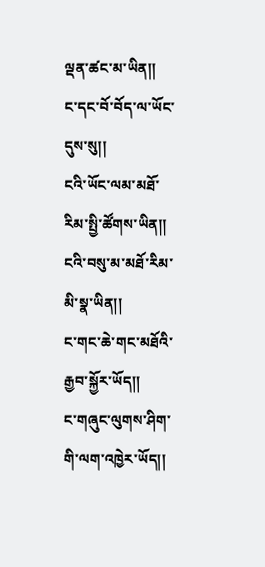ལྡན་ཚང་མ་ཡིན།།
ང་དང་བོ་བོད་ལ་ཡོང་དུས་སུ།།
ངའི་ཡོང་ལམ་མཐོ་རིམ་སྤྱི་ཚོགས་ཡིན།།
ངའི་བསུ་མ་མཐོ་རིམ་མི་སྣ་ཡིན།།
ང་གང་ཆེ་གང་མཐོའི་རྒྱབ་སྐྱོར་ཡོད།།
ང་གཞུང་ལུགས་ཤིག་གི་ལག་འཁྱེར་ཡོད།།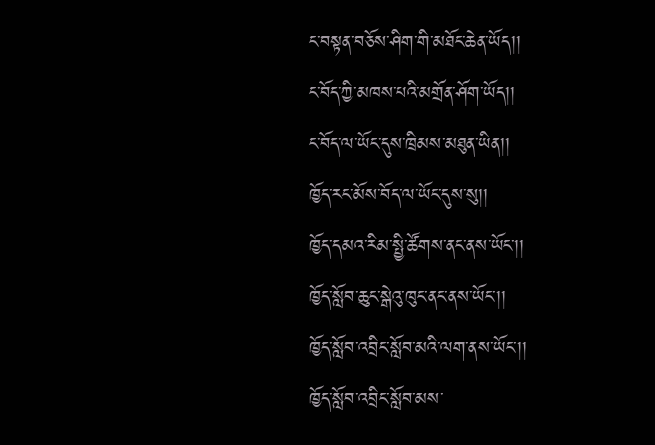ང་བསྟན་བཅོས་ཤིག་གི་མཐོང་ཆེན་ཡོད།།
ང་བོད་ཀྱི་མཁས་པའི་མགྲོན་ཤོག་ཡོད།།
ང་བོད་ལ་ཡོང་དུས་ཁྲིམས་མཐུན་ཡིན།།
ཁྱོད་རང་མོས་བོད་ལ་ཡོང་དུས་སུ།།
ཁྱོད་དམའ་རིམ་སྤྱི་ཚོགས་ནང་ནས་ཡོང་།།
ཁྱོད་སློབ་ཆུང་སྒེའུ་ཁུང་ནང་ནས་ཡོང་།།
ཁྱོད་སློབ་འབྲིང་སློབ་མའི་ལག་ནས་ཡོང་།།
ཁྱོད་སློབ་འབྲིང་སློབ་མས་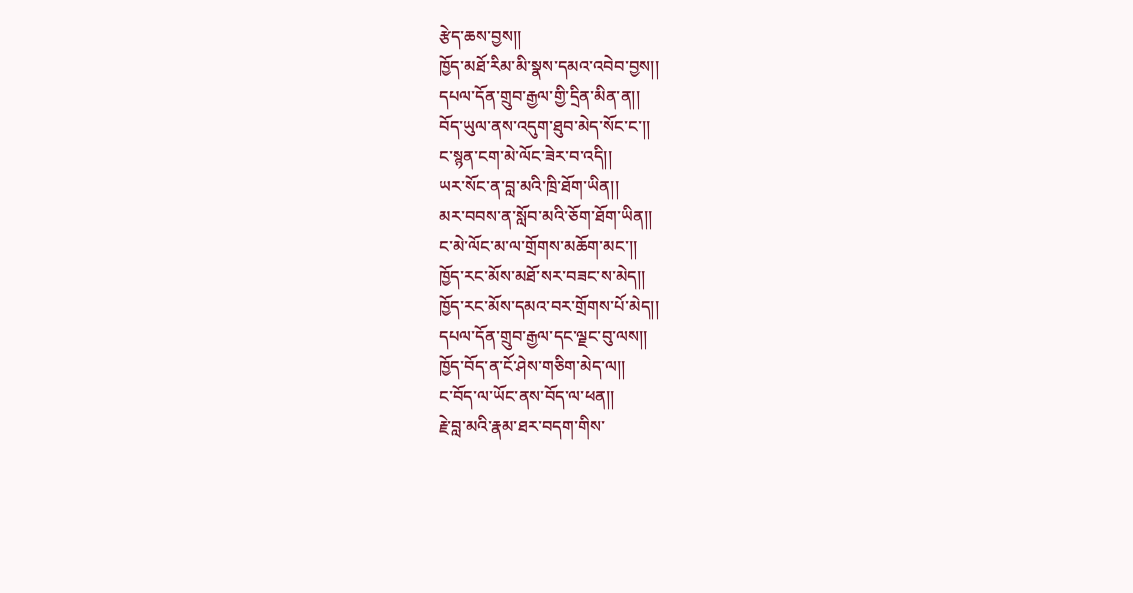རྩེད་ཆས་བྱས།།
ཁྱོད་མཐོ་རིམ་མི་སྣས་དམའ་འབེབ་བྱས།།
དཔལ་དོན་གྲུབ་རྒྱལ་གྱི་དྲིན་མིན་ན།།
བོད་ཡུལ་ནས་འདུག་ཐུབ་མེད་སོང་ང་།།
ང་སྙན་ངག་མེ་ལོང་ཟེར་བ་འདི།།
ཡར་སོང་ན་བླ་མའི་ཁྲི་ཐོག་ཡིན།།
མར་བབས་ན་སློབ་མའི་ཅོག་ཐོག་ཡིན།།
ང་མེ་ལོང་མ་ལ་གྲོགས་མཆོག་མང་།།
ཁྱོད་རང་མོས་མཐོ་སར་བཟང་ས་མེད།།
ཁྱོད་རང་མོས་དམའ་བར་གྲོགས་པོ་མེད།།
དཔལ་དོན་གྲུབ་རྒྱལ་དང་ལྗང་བུ་ལས།།
ཁྱོད་བོད་ན་ངོ་ཤེས་གཅིག་མེད་ལ།།
ང་བོད་ལ་ཡོང་ནས་བོད་ལ་ཕན།།
རྗེ་བླ་མའི་རྣམ་ཐར་བདག་གིས་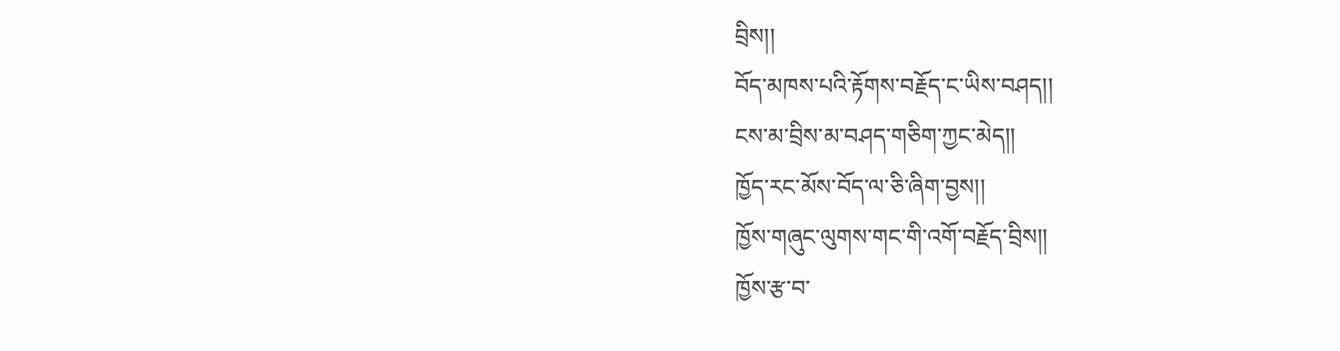བྲིས།།
བོད་མཁས་པའི་རྟོགས་བརྗོད་ང་ཡིས་བཤད།།
ངས་མ་བྲིས་མ་བཤད་གཅིག་ཀྱང་མེད།།
ཁྱོད་རང་མོས་བོད་ལ་ཅི་ཞིག་བྱས།།
ཁྱོས་གཞུང་ལུགས་གང་གི་འགོ་བརྗོད་བྲིས།།
ཁྱོས་རྩ་བ་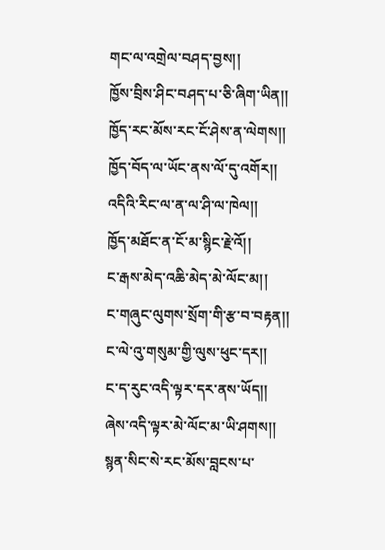གང་ལ་འགྲེལ་བཤད་བྱས།།
ཁྱོས་བྲིས་ཤིང་བཤད་པ་ཅི་ཞིག་ཡིན།།
ཁྱོད་རང་མོས་རང་ངོ་ཤེས་ན་ལེགས།།
ཁྱོད་བོད་ལ་ཡོང་ནས་ལོ་དུ་འགོར།།
འདིའི་རིང་ལ་ན་ལ་ཤི་ལ་ཁེལ།།
ཁྱོད་མཐོང་ན་ངོ་མ་སྙིང་རྗེ་འོ།།
ང་རྒས་མེད་འཆི་མེད་མེ་ལོང་མ།།
ང་གཞུང་ལུགས་སྲོག་གི་རྩ་བ་བརྟན།།
ང་ལེ་འུ་གསུམ་གྱི་ལུས་ཕུང་དར།།
ང་ད་རུང་འདི་ལྟར་དར་ནས་ཡོད།།
ཞེས་འདི་ལྟར་མེ་ལོང་མ་ཡི་ཤགས།།
སྙན་སིང་སེ་རང་མོས་བླངས་པ་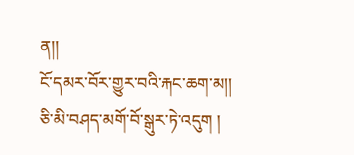ན།།
ངོ་དམར་བོར་གྱུར་བའི་རྐང་ཆག་མ།།
ཅི་མི་བཤད་མགོ་བོ་སྒུར་ཏེ་འདུག །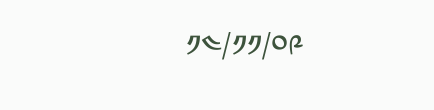༡༤/༡༡/༠༩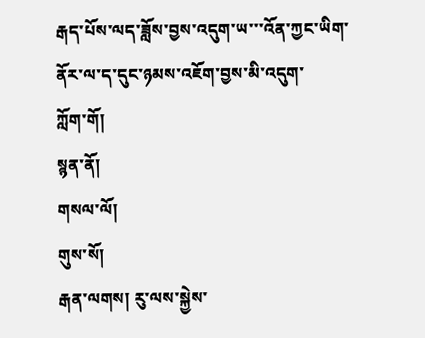རྒད་པོས་ལད་ཟློས་བྱས་འདུག་ཡ་་་འོན་ཀྱང་ཡིག་ནོར་ལ་ད་དུང་ཉམས་འཇོག་བྱས་མི་འདུག་
ཀློག་གོ།
སྙན་ནོ།
གསལ་ལོ།
གུས་སོ།
རྒན་ལགས། རུ་ལས་སྐྱེས་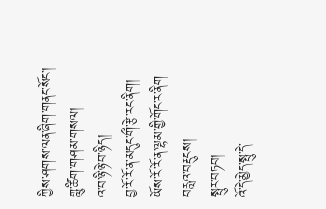ཀྱིས་ཤགས་ལན་ཞིག་གནང་སོང་། གླུ་ཚིག་གཤམ་གསལ།
འ་བ་ཉི་ཉེ་བ་ཉིད།
བྱ་རོ་རོ་ན་མདུང་གྀ་རྩེ་རང་ནིག།
ཡོས་རོ་རོ་ན་ལྷམ་གྱི་གོང་ར་ནིག
བརླའ་བརྡུངས།
སྤུར་བཏབ།
འོ་དེ་མྱེད་སྤུ་དེ་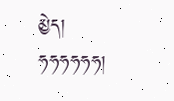མྱེད།
ཧཧཧཧཧཧ།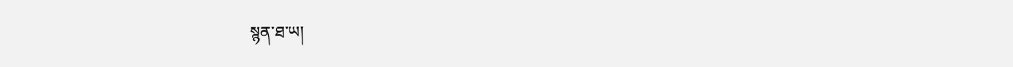སྙན་ཐ་ཡ།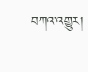བཀའ་འགྱུར།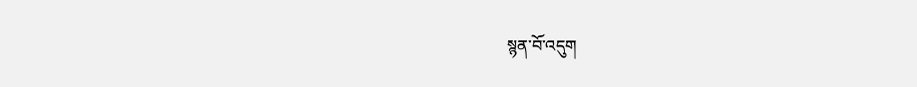སྙན་བོ་འདུག